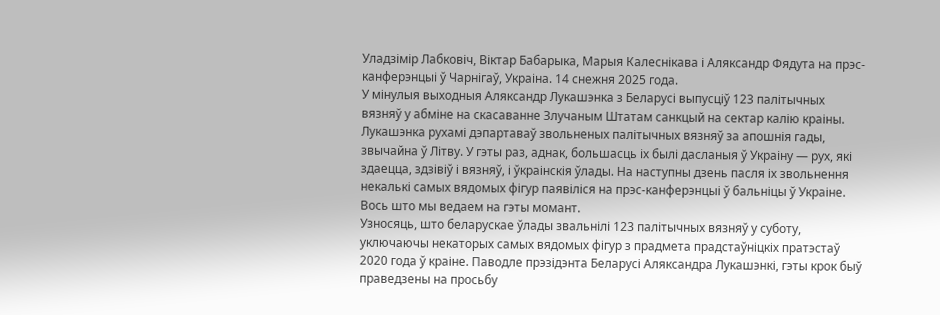Уладзімір Лабковіч, Віктар Бабарыка, Марыя Калеснікава і Аляксандр Фядута на прэс-канферэнцыі ў Чарнігаў, Украіна. 14 снежня 2025 года.
У мінулыя выходныя Аляксандр Лукашэнка з Беларусі выпусціў 123 палітычных вязняў у абміне на скасаванне Злучаным Штатам санкцый на сектар калію краіны. Лукашэнка рухамі дэпартаваў звольненых палітычных вязняў за апошнія гады, звычайна ў Літву. У гэты раз, аднак, большасць іх былі дасланыя ў Украіну — рух, які здаецца, здзівіў і вязняў, і ўкраінскія ўлады. На наступны дзень пасля іх звольнення некалькі самых вядомых фігур паявіліся на прэс-канферэнцыі ў бальніцы ў Украіне. Вось што мы ведаем на гэты момант.
Узносяць, што беларускае ўлады звальнілі 123 палітычных вязняў у суботу, уключаючы некаторых самых вядомых фігур з прадмета прадстаўніцкіх пратэстаў 2020 года ў краіне. Паводле прэзідэнта Беларусі Аляксандра Лукашэнкі, гэты крок быў праведзены на просьбу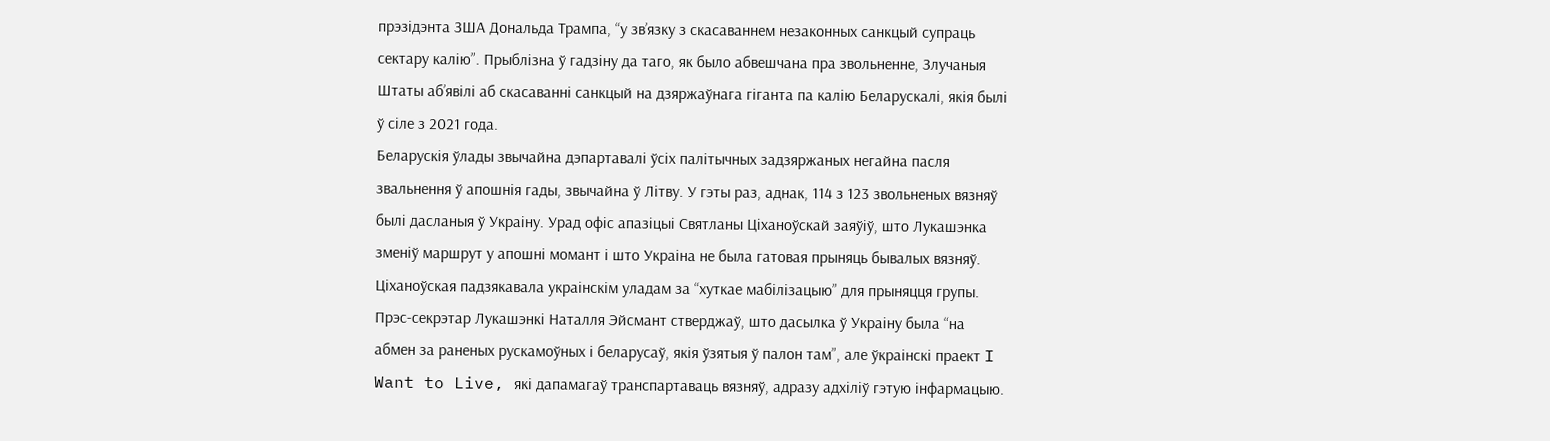прэзідэнта ЗША Дональда Трампа, “у зв’язку з скасаваннем незаконных санкцый супраць сектару калію”. Прыблізна ў гадзіну да таго, як было абвешчана пра звольненне, Злучаныя Штаты аб’явілі аб скасаванні санкцый на дзяржаўнага гіганта па калію Беларускалі, якія былі ў сіле з 2021 года.
Беларускія ўлады звычайна дэпартавалі ўсіх палітычных задзяржаных негайна пасля звальнення ў апошнія гады, звычайна ў Літву. У гэты раз, аднак, 114 з 123 звольненых вязняў былі дасланыя ў Украіну. Урад офіс апазіцыі Святланы Ціханоўскай заяўіў, што Лукашэнка зменіў маршрут у апошні момант і што Украіна не была гатовая прыняць бывалых вязняў. Ціханоўская падзякавала украінскім уладам за “хуткае мабілізацыю” для прыняцця групы.
Прэс-секрэтар Лукашэнкі Наталля Эйсмант стверджаў, што дасылка ў Украіну была “на абмен за раненых рускамоўных і беларусаў, якія ўзятыя ў палон там”, але ўкраінскі праект I Want to Live, які дапамагаў транспартаваць вязняў, адразу адхіліў гэтую інфармацыю.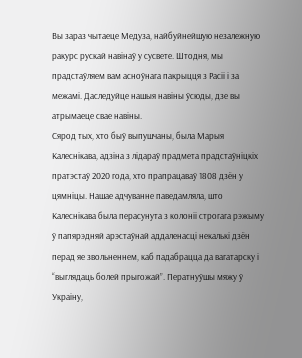Вы зараз чытаеце Медуза, найбуйнейшую незалежную ракурс рускай навінаў у сусвете. Штодня, мы прадстаўляем вам асноўнага пакрыцця з Расіі і за межамі. Даследуйце нашыя навіны ўсюды, дзе вы атрымаеце свае навіны.
Сярод тых, хто быў выпушчаны, была Марыя Калеснікава, адзіна з лідараў прадмета прадстаўніцкіх пратэстаў 2020 года, хто прапрацаваў 1808 дзён у цямніцы. Нашае адчуванне паведамляла, што Калеснікава была перасунута з колоніі строгага рэжыму ў папярэдняй арэстаўнай аддаленасці некалькі дзён перад яе звольненнем, каб падабрацца да вагатарску і “выглядаць болей прыгожай”. Ператнуўшы мяжу ў Украіну,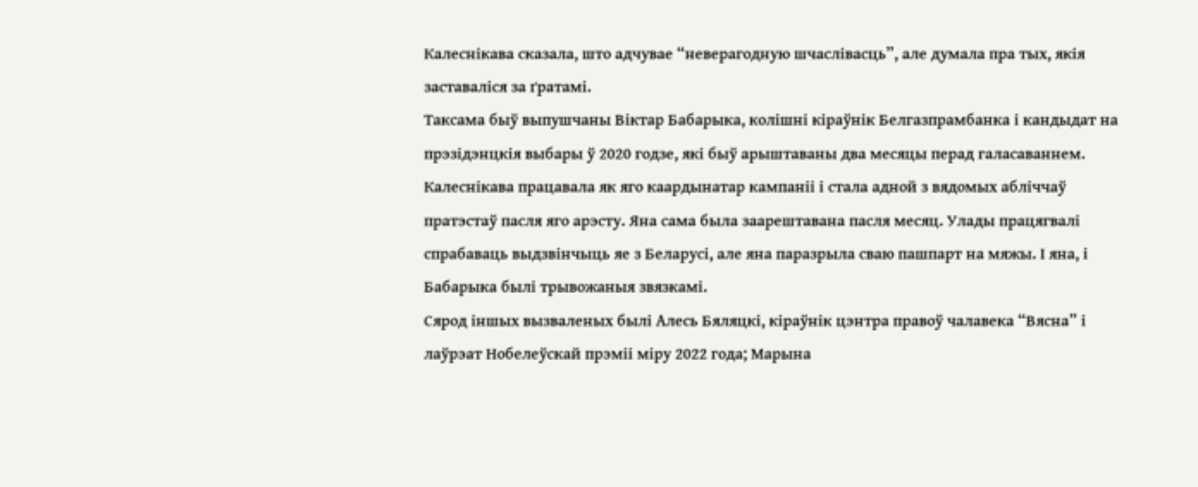Калеснікава сказала, што адчувае “неверагодную шчаслівасць”, але думала пра тых, якія заставаліся за ґратамі.
Таксама быў выпушчаны Віктар Бабарыка, колішні кіраўнік Белгазпрамбанка і кандыдат на прэзідэнцкія выбары ў 2020 годзе, які быў арыштаваны два месяцы перад галасаваннем. Калеснікава працавала як яго каардынатар кампаніі і стала адной з вядомых абліччаў пратэстаў пасля яго арэсту. Яна сама была заарештавана пасля месяц. Улады працягвалі спрабаваць выдзвінчыць яе з Беларусі, але яна паразрыла сваю пашпарт на мяжы. І яна, і Бабарыка былі трывожаныя звязкамі.
Сярод іншых вызваленых былі Алесь Бяляцкі, кіраўнік цэнтра правоў чалавека “Вясна” і лаўрэат Нобелеўскай прэміі міру 2022 года; Марына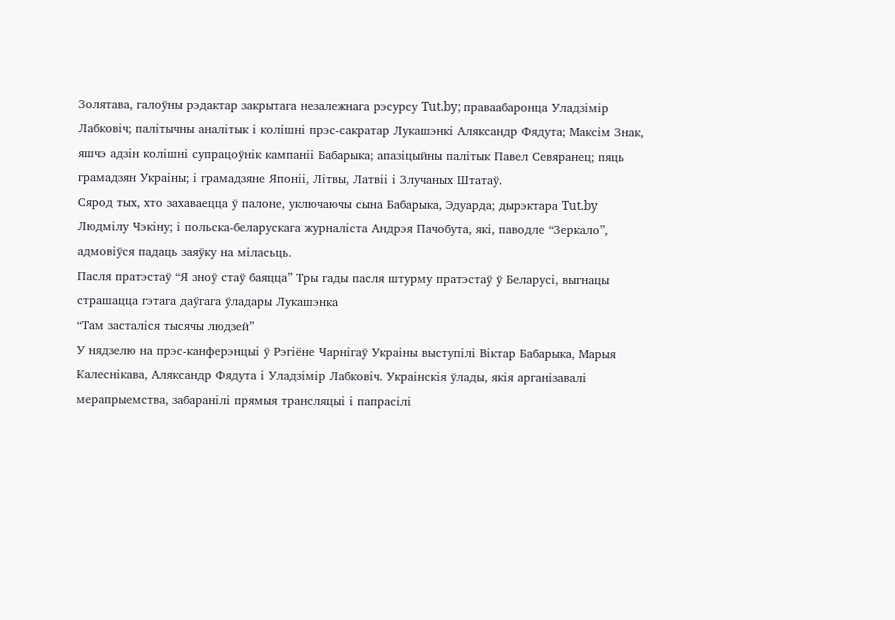Золятава, галоўны рэдактар закрытага незалежнага рэсурсу Tut.by; праваабаронца Уладзімір Лабковіч; палітычны аналітык і колішні прэс-сакратар Лукашэнкі Аляксандр Фядута; Максім Знак, яшчэ адзін колішні супрацоўнік кампаніі Бабарыка; апазіцыйны палітык Павел Севяранец; пяць грамадзян Украіны; і грамадзяне Японіі, Літвы, Латвіі і Злучаных Штатаў.
Сярод тых, хто захаваецца ў палоне, уключаючы сына Бабарыка, Эдуарда; дырэктара Tut.by Людмілу Чэкіну; і польска-беларускага журналіста Андрэя Пачобута, які, паводле “Зеркало”, адмовіўся падаць заяўку на міласьць.
Пасля пратэстаў “Я зноў стаў баяцца” Тры гады пасля штурму пратэстаў ў Беларусі, выгнацы страшацца гэтага даўгага ўладары Лукашэнка
“Там засталіся тысячы людзей”
У нядзелю на прэс-канферэнцыі ў Рэгіёне Чарнігаў Украіны выступілі Віктар Бабарыка, Марыя Калеснікава, Аляксандр Фядута і Уладзімір Лабковіч. Украінскія ўлады, якія арганізавалі мерапрыемства, забаранілі прямыя трансляцыі і папрасілі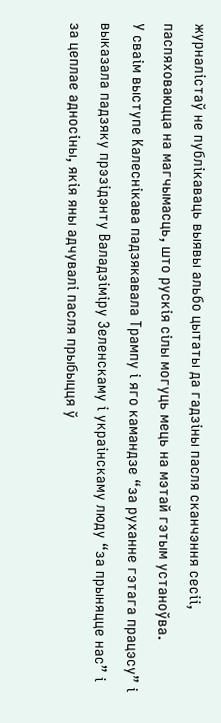журналістаў не публікаваць выявы альбо цытаты да гадзіны пасля сканчэння сесіі, паспяховаюцца на магчымасць, што рускія сілы могуць мець на мэтай гэтым устаноўва.
У сваім выступе Калеснікава падзякавала Трампу і яго камандзе “за руханне гэтага працэсу” і выказала падзяку прэзідэнту Валадзіміру Зеленскаму і украінскаму люду “за прыняцце нас” і за цеплае адносіны, якія яны адчувалі пасля прыбыцця ў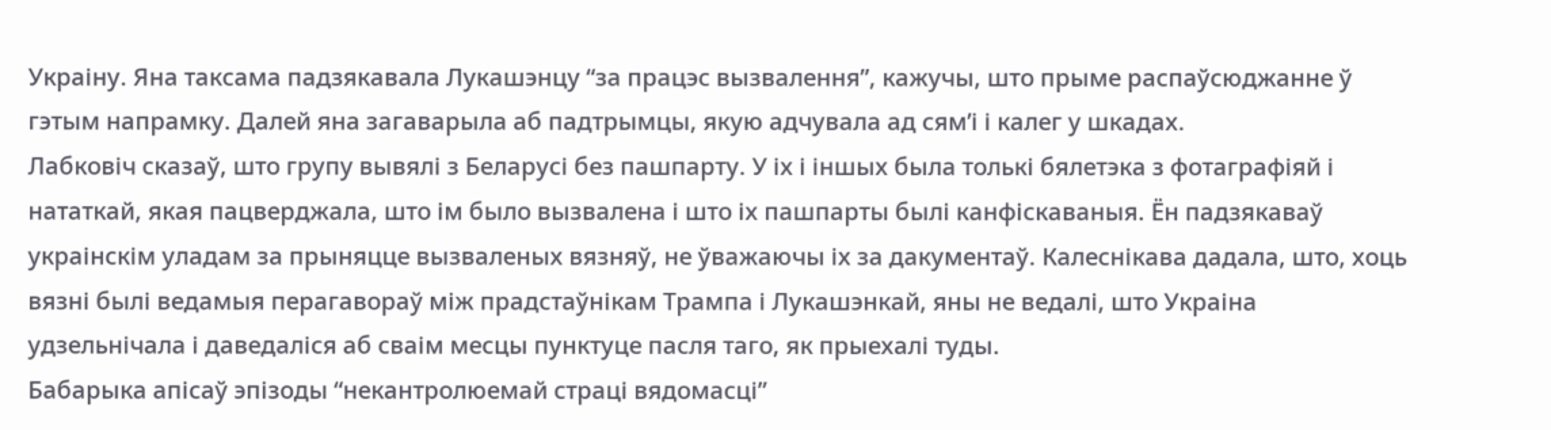Украіну. Яна таксама падзякавала Лукашэнцу “за працэс вызвалення”, кажучы, што прыме распаўсюджанне ў гэтым напрамку. Далей яна загаварыла аб падтрымцы, якую адчувала ад сям’і і калег у шкадах.
Лабковіч сказаў, што групу вывялі з Беларусі без пашпарту. У іх і іншых была толькі бялетэка з фотаграфіяй і нататкай, якая пацверджала, што ім было вызвалена і што іх пашпарты былі канфіскаваныя. Ён падзякаваў украінскім уладам за прыняцце вызваленых вязняў, не ўважаючы іх за дакументаў. Калеснікава дадала, што, хоць вязні былі ведамыя перагавораў між прадстаўнікам Трампа і Лукашэнкай, яны не ведалі, што Украіна удзельнічала і даведаліся аб сваім месцы пунктуце пасля таго, як прыехалі туды.
Бабарыка апісаў эпізоды “некантролюемай страці вядомасці”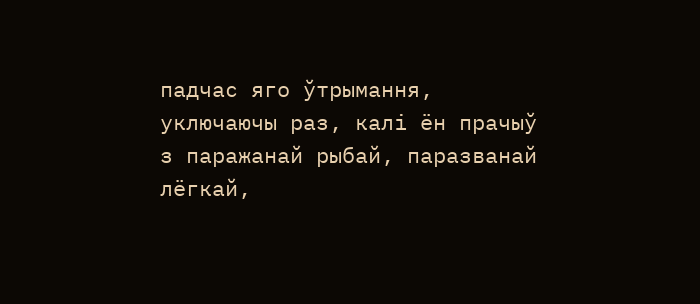падчас яго ўтрымання, уключаючы раз, калі ён прачыў з паражанай рыбай, паразванай лёгкай,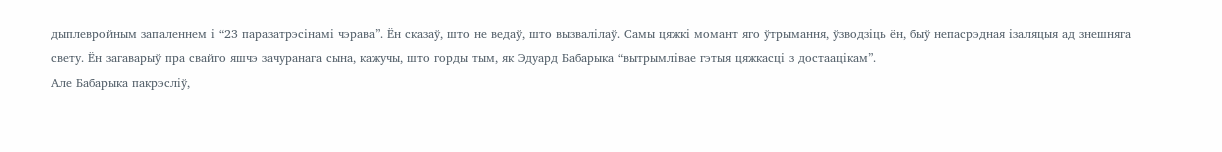дыплевройным запаленнем і “23 паразатрэсінамі чэрава”. Ён сказаў, што не ведаў, што вызвалілаў. Самы цяжкі момант яго ўтрымання, ўзводзіць ён, быў непасрэдная ізаляцыя ад знешняга свету. Ён загаварыў пра свайго яшчэ зачуранага сына, кажучы, што горды тым, як Эдуард Бабарыка “вытрымлівае гэтыя цяжкасці з достаацікам”.
Але Бабарыка пакрэсліў,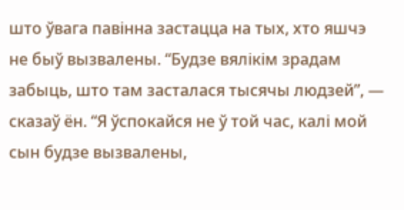што ўвага павінна застацца на тых, хто яшчэ не быў вызвалены. “Будзе вялікім зрадам забыць, што там засталася тысячы людзей”, — сказаў ён. “Я ўспокайся не ў той час, калі мой сын будзе вызвалены,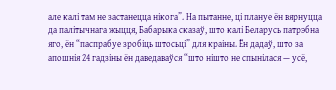але калі там не застанецца нікога”. На пытанне, ці плануе ён вярнуцца да палітычнага жыцця, Бабарыка сказаў, што калі Беларусь патрэбна яго, ён “паспрабуе зробіць штосьці” для краіны. Ён дадаў, што за апошнія 24 гадзіны ён даведаваўся “што нішто не спынілася — усё,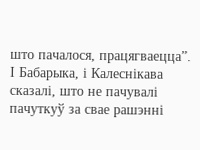што пачалося, працягваецца”.
І Бабарыка, і Калеснікава сказалі, што не пачувалі пачуткуў за свае рашэнні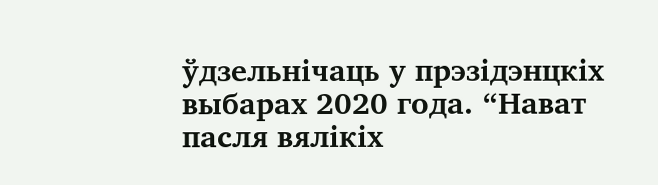ўдзельнічаць у прэзідэнцкіх выбарах 2020 года. “Нават пасля вялікіх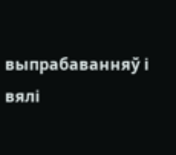выпрабаванняў і вялі